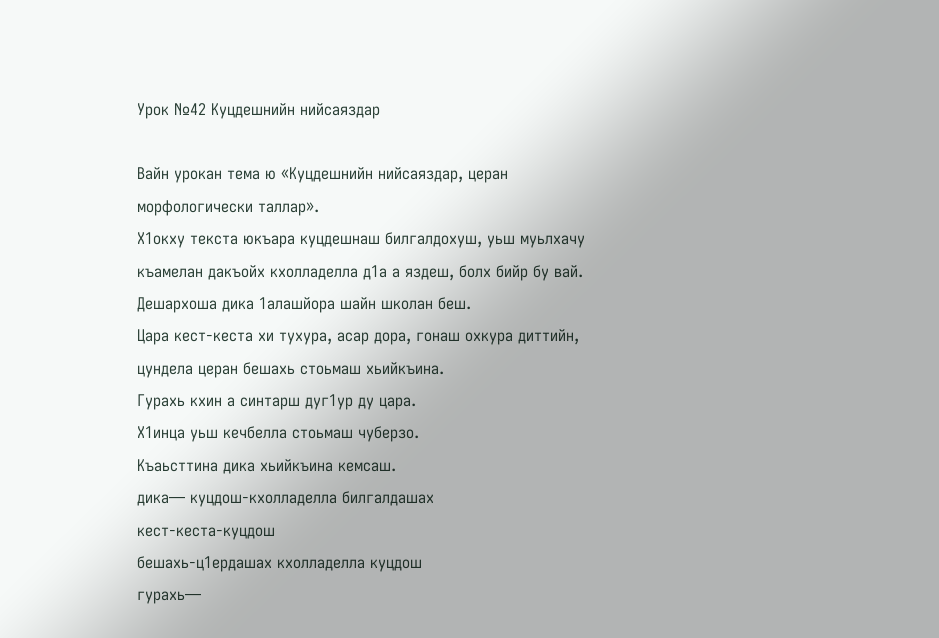Урок №42 Куцдешнийн нийсаяздар

Вайн урокан тема ю «Куцдешнийн нийсаяздар, церан морфологически таллар».
Х1окху текста юкъара куцдешнаш билгалдохуш, уьш муьлхачу къамелан дакъойх кхолладелла д1а а яздеш, болх бийр бу вай.
Дешархоша дика 1алашйора шайн школан беш.
Цара кест-кеста хи тухура, асар дора, гонаш охкура диттийн, цундела церан бешахь стоьмаш хьийкъина.
Гурахь кхин а синтарш дуг1ур ду цара.
Х1инца уьш кечбелла стоьмаш чуберзо.
Къаьсттина дика хьийкъина кемсаш.
дика— куцдош-кхолладелла билгалдашах
кест-кеста-куцдош
бешахь-ц1ердашах кхолладелла куцдош
гурахь—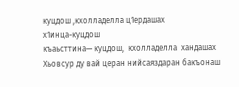куцдош ,кхолладелла ц1ердашах
х1инца-куцдош
къаьсттина— куцдош,  кхолладелла  хандашах
Хьовсур ду вай церан нийсаяздаран бакъонаш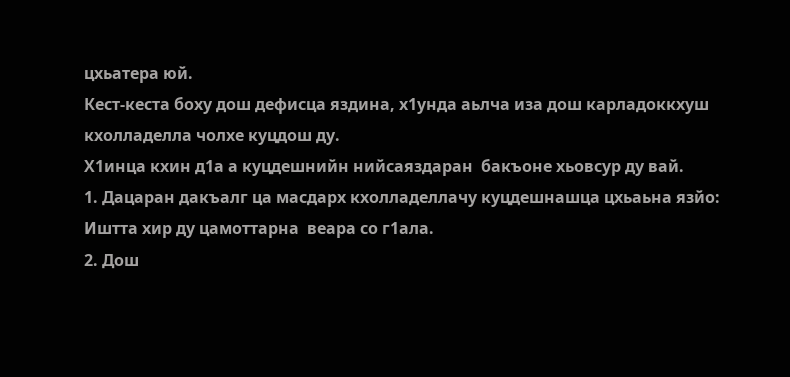цхьатера юй.
Кест-кеста боху дош дефисца яздина, х1унда аьлча иза дош карладоккхуш кхолладелла чолхе куцдош ду.
Х1инца кхин д1а а куцдешнийн нийсаяздаран  бакъоне хьовсур ду вай.
1. Дацаран дакъалг ца масдарх кхолладеллачу куцдешнашца цхьаьна язйо:
Иштта хир ду цамоттарна  веара со г1ала.
2. Дош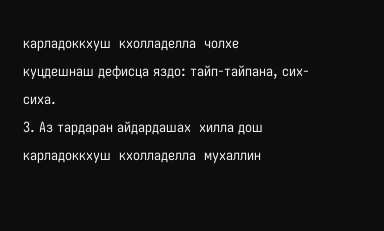карладоккхуш  кхолладелла  чолхе  куцдешнаш дефисца яздо: тайп-тайпана, сих-сиха.
3. Аз тардаран айдардашах  хилла дош карладоккхуш  кхолладелла  мухаллин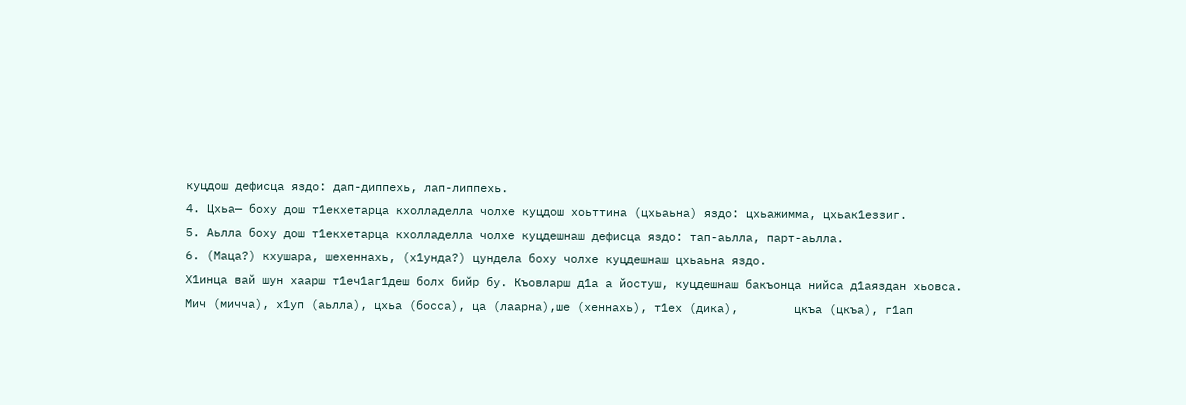куцдош дефисца яздо: дап-диппехь, лап-липпехь.
4. Цхьа— боху дош т1екхетарца кхолладелла чолхе куцдош хоьттина (цхьаьна) яздо: цхьажимма, цхьак1еззиг.
5. Аьлла боху дош т1екхетарца кхолладелла чолхе куцдешнаш дефисца яздо: тап-аьлла, парт-аьлла.
6. (Маца?) кхушара, шехеннахь, (х1унда?) цундела боху чолхе куцдешнаш цхьаьна яздо.
Х1инца вай шун хаарш т1еч1аг1деш болх бийр бу. Къовларш д1а а йостуш, куцдешнаш бакъонца нийса д1аяздан хьовса.
Мич (мичча), х1уп (аьлла), цхьа (босса), ца (лаарна),ше (хеннахь), т1ех (дика),        цкъа (цкъа), г1ап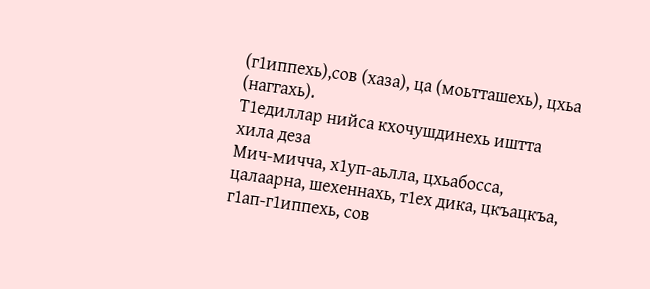(г1иппехь),сов (хаза), ца (моьтташехь), цхьа (наггахь).
Т1едиллар нийса кхочушдинехь иштта хила деза
Мич-мичча, х1уп-аьлла, цхьабосса, цалаарна, шехеннахь, т1ех дика, цкъацкъа, г1ап-г1иппехь, сов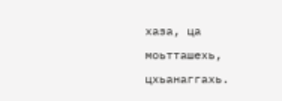хаза, ца моьтташехь, цхьанаггахь.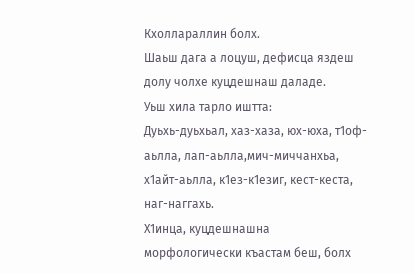Кхоллараллин болх.
Шаьш дага а лоцуш, дефисца яздеш долу чолхе куцдешнаш даладе.
Уьш хила тарло иштта:
Дуьхь-дуьхьал, хаз-хаза, юх-юха, т1оф-аьлла, лап-аьлла,мич-миччанхьа, х1айт-аьлла, к1ез-к1езиг, кест-кеста, наг-наггахь.
Х1инца, куцдешнашна морфологически къастам беш, болх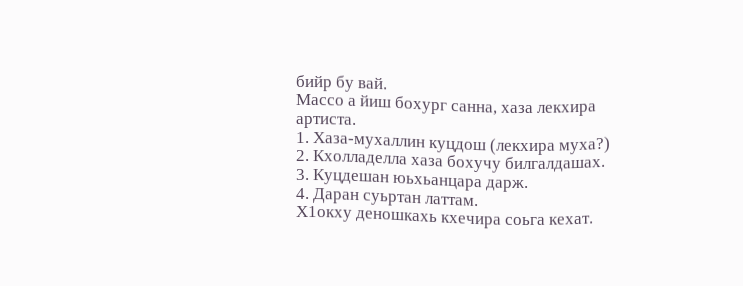бийр бу вай.
Массо а йиш бохург санна, хаза лекхира артиста.
1. Хаза-мухаллин куцдош (лекхира муха?)
2. Кхолладелла хаза бохучу билгалдашах.
3. Куцдешан юьхьанцара дарж.
4. Даран суьртан латтам.
Х1окху деношкахь кхечира соьга кехат.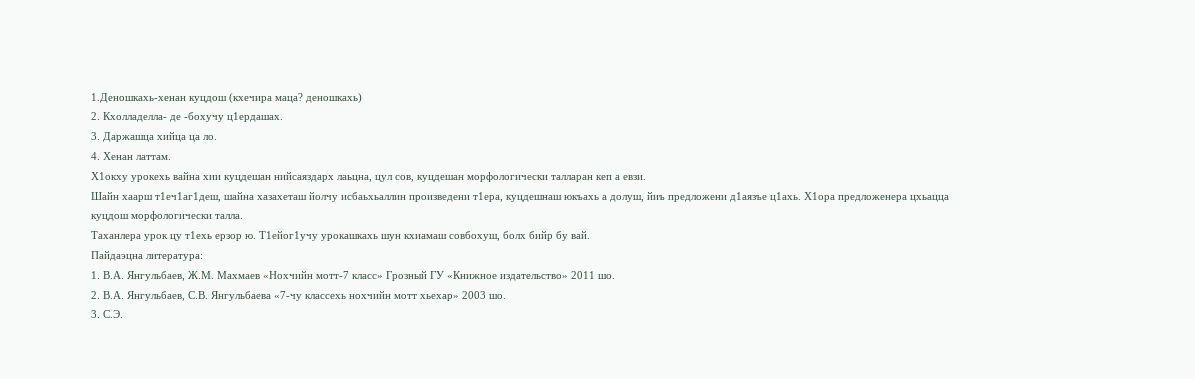1.Деношкахь-хенан куцдош (кхечира маца? деношкахь)
2. Кхолладелла- де -бохучу ц1ердашах.
3. Даржашца хийца ца ло.
4. Хенан латтам.
Х1окху урокехь вайна хии куцдешан нийсаяздарх лаьцна, цул сов, куцдешан морфологически талларан кеп а евзи.
Шайн хаарш т1еч1аг1деш, шайна хазахеташ йолчу исбаьхьаллин произведени т1ера, куцдешнаш юкъахь а долуш, йиъ предложени д1аязъе ц1ахь. Х1ора предложенера цхьацца куцдош морфологически талла.
Таханлера урок цу т1ехь ерзор ю. Т1ейог1учу урокашкахь шун кхиамаш совбохуш, болх бийр бу вай.
Пайдаэцна литература:
1. В.А. Янгульбаев, Ж.М. Махмаев «Нохчийн мотт-7 класс» Грозный ГУ «Книжное издательство» 2011 шо.
2. В.А. Янгульбаев, С.В. Янгульбаева «7-чу классехь нохчийн мотт хьехар» 2003 шо.
3. С.Э.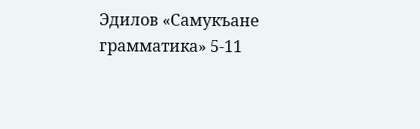Эдилов «Самукъане грамматика» 5-11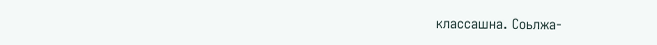классашна. Соьлжа-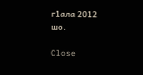г1ала 2012 шо.

Close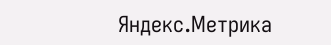Яндекс.Метрика